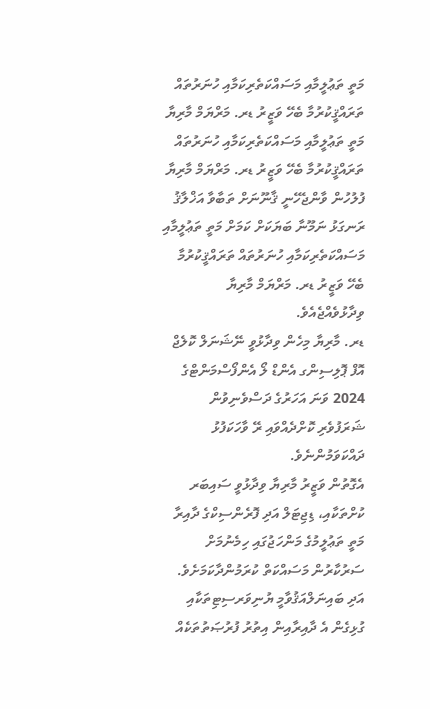މަތީ ތަޢުލީމާއި މަސައްކަތެރިކަމާއި ހުނަރުތައް ތަރައްޤީކުރުމާ ބެހޭ ވަޒީރު ޑރ. މަރްޔަމް މާރިޔާ
މަތީ ތަޢުލީމާއި މަސައްކަތެރިކަމާއި ހުނަރުތައް ތަރައްޤީކުރުމާ ބެހޭ ވަޒީރު ޑރ. މަރްޔަމް މާރިޔާ
ފުލުހުން ވާންޖެހޭނީ ޤާނޫނަށް ތަބާވާ އަޚްލާޤު ރަނގަޅު ނަމޫނާ ބަޔަކަށް ކަމަށް މަތީ ތަޢުލީމާއި މަސައްކަތެރިކަމާއި ހުނަރުތައް ތަރައްޤީކުރުމާ ބެހޭ ވަޒީރު ޑރ. މަރްޔަމް މާރިޔާ ވިދާޅުވެއްޖެއެވެ.
ޑރ. މާރިޔާ މިހެން ވިދާޅުވީ ނޭޝަނަލް ކޮލެޖް އޮފް ޕޮލިސިންގ އެންޑް ލޯ އެންފޯސްމަންޓްގެ 2024 ވަނަ އަހަރުގެ ދަސްވެނިވުން ޝަރަފުވެރި ކޮށްދެއްވައި ރޭ ވާހަކަފުޅު ދައްކަވަމުންނެވެ.
އެގޮތުން ވަޒީރު މާރިޔާ ވިދާޅުވީ ސައިބަރ ކުށްތަކާއި، ޑިޖިޓަލް އަދި ފޮރެންސިކްގެ ދާއިރާ މަތީ ތަޢުލީމުގެ މަންހަޖުގައި ހިމެނުމަށް ސަރުކާރުން މަސައްކަތް ކުރަމުންދާކަމަށެވެ. އަދި ބައިނަލްއަޤުވާމީ ޔުނިވަރސިޓިތަކާއި ގުޅިގެން އެ ދާއިރާއިން އިތުރު ފުރުޞަތުތަކެއް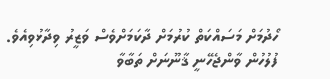ހޯދުމަށް މަސައްކަތް ކުރުމަށް ދާކަމަށްވެސް ވަޒީރު ވިދާޅުވިއެވެ.
ފުލުހުން ވާންޖެހޭނީ ޤާނޫނަށް ތަބާވާ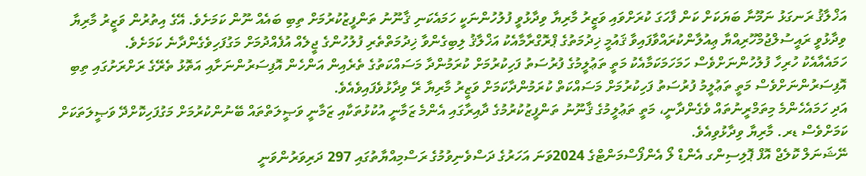އަޚްލާޤު ރަނގަޅު ނަމޫނާ ބަޔަކަށް ކަން ފާހަގަ ކުރަށްވައި ވަޒީރު މާރިޔާ ވިދާޅުވީ ފުލުހުންނަކީ ހަމައެކަނި ޤާނޫނު ތަންފީޒުކުރުމަށް ތިބި ބައެއް ނޫން ކަމަށެވެ. އޭގެ އިތުރުން ވަޒީރު މާރިޔާ ވިދާޅުވީ ރައީސުލްޖުމްހޫރިއްޔާ ޢިއުލާންކުރައްވާފައިވާ ޤައުމީ ޚިދުމަތުގެ ޕްރޮގްރާމާއެކު އަޚްލާޤު ލިބިގެންވާ ޚިދުމަތްތެރި ފުލުހުންގެ ޖީލެއް އުފެއްދުމަށް މަގުފަހިވެގެންދާނެ ކަމަށެވެ.
ހަމައެއާއެކު ހުރިހާ ފުލުހުންނަށްވެސް ހަމަހަމަކަމާއެކު މަތީ ތަޢުލީމުގެ ފުރުސަތު ފަހިކުރުމަށް ކުރަމުންދާ މަސައްކަތުގެ ތެރެއިން އަންހެން އޮފިސަރުންނަށާއި އަތޮޅު ތެރޭގެ ރަށްރަށުގައި ތިބި އޮފިސަރުންނަށްވެސް މަތީ ތަޢުލީމު ފުރުސަތު ފަހިކުރުމަށް މަސައްކަތް ކުރަމުންދާކަމަށް ވަޒީރު މާރިޔާ ރޭ ވިދާޅުވެފައިވެއެވެ.
އަދި ހަމައެހެންމެ މިތަމްރީނުތައް ވެގެންދާނީ، މަތީ ތަޢުލީމުގެ ޤާނޫނު ތަންފީޒުކުރުމުގެ ދާއިރާގައި އެންމެ ޒަމާނީ އުކުޅުތަކާއި ޒަމާނީ ވަޞީލަތްތައް ބޭނުންކުރުމަށް މަގުފަހިކޮށްދޭ ވަޞީލަތަކަށް ކަމަށްވެސް ޑރ. މާރިޔާ ވިދާޅުވިއެވެ.
ނޭޝަނަލް ކޮލެޖް އޮފް ޕޮލިސިންގ އެންޑް ލޯ އެންފޯސްމަންޓްގެ 2024ވަނަ އަހަރުގެ ދަސްވެނިވުމުގެ ރަސްމިއްޔާތުގައި 297 ދަރިވަރުންވަނީ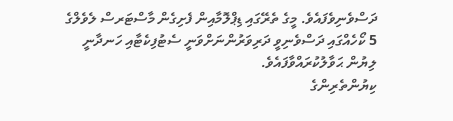ދަސްވެނިވެފައެވެ. މީގެ ތެރޭގައި ޑިޕްލޮމާއިން ފެށިގެން މާސްޓަރސް ލެވެލްގެ 5 ކޯހެއްގައި ދަސްވެނިވީ ދަރިވަރުންނަށްވަނީ ސެޓުފިކެޓާއި ހަނދާނީ ލިޔުން ޙަވާލުކުރައްވާފައެވެ.
ކިޔުންތެރިންގެ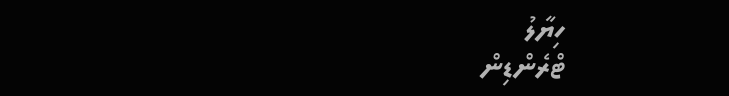ހިޔާލު
ޓްރެންޑިން